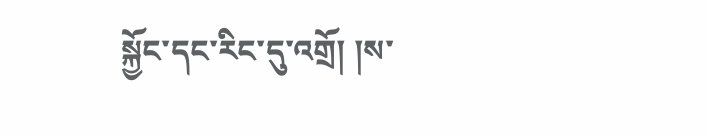སྐྱོང་དང་རིང་དུ་འགྲོ། །ས་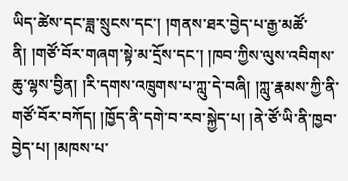ཡིད་ཚེས་དང་ཟླ་སྲུངས་དང་། །གནས་ཐར་བྱེད་པ་རྒྱ་མཚོ་ནི། །གཙོ་བོར་གཞག་སྟེ་མ་དྲོས་དང་། །ཁབ་ཀྱིས་ལུས་འབིགས་ཆུ་ལྷས་བྱིན། །རི་དགས་འཁྲུགས་པ་ཀླུ་དེ་བཞི། །ཀླུ་རྣམས་ཀྱི་ནི་གཙོ་བོར་བཀོད། །ཁྱོད་ནི་དགེ་བ་རབ་སྐྱེད་པ། །ནེ་ཙོ་ཡི་ནི་ཁྱབ་བྱེད་པ། །མཁས་པ་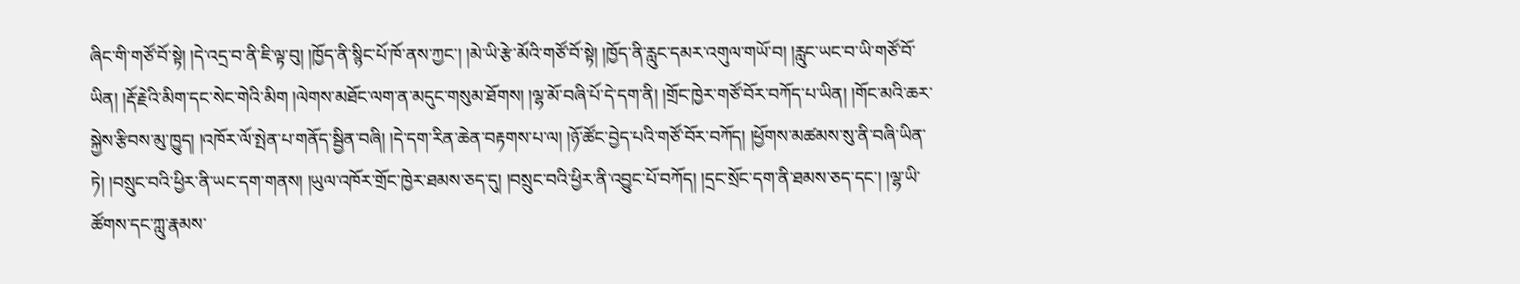ཞིང་གི་གཙོ་བོ་སྟེ། །དེ་འདྲ་བ་ནི་ཇི་ལྟ་བུ། །ཁྱོད་ནི་སྙིང་པོ་ཁོ་ནས་ཀྱང་། །མེ་ཡི་རྩེ་མོའི་གཙོ་བོ་སྟེ། །ཁྱོད་ནི་རླུང་དམར་འགུལ་གཡོ་བ། །རླུང་ཡང་བ་ཡི་གཙོ་བོ་ཡིན། །རྡོ་རྗེའི་མིག་དང་སེང་གེའི་མིག །ལེགས་མཐོང་ལག་ན་མདུང་གསུམ་ཐོགས། །ལྷ་མོ་བཞི་པོ་དེ་དག་ནི། །གྲོང་ཁྱེར་གཙོ་བོར་བཀོད་པ་ཡིན། །གོང་མའི་ཆར་སྐྱེས་རྩིབས་མུ་ཁྱུད། །འཁོར་ལོ་སྤེན་པ་གནོད་སྦྱིན་བཞི། །དེ་དག་རིན་ཆེན་བརྟགས་པ་ལ། །ཉོ་ཚོང་བྱེད་པའི་གཙོ་བོར་བཀོད། །ཕྱོགས་མཚམས་སུ་ནི་བཞི་ཡིན་ཏེ། །བསྲུང་བའི་ཕྱིར་ནི་ཡང་དག་གནས། །ཡུལ་འཁོར་གྲོང་ཁྱེར་ཐམས་ཅད་དུ། །བསྲུང་བའི་ཕྱིར་ནི་འབྱུང་པོ་བཀོད། །དྲང་སྲོང་དག་ནི་ཐམས་ཅད་དང་། །ལྷ་ཡི་ཚོགས་དང་ཀླུ་རྣམས་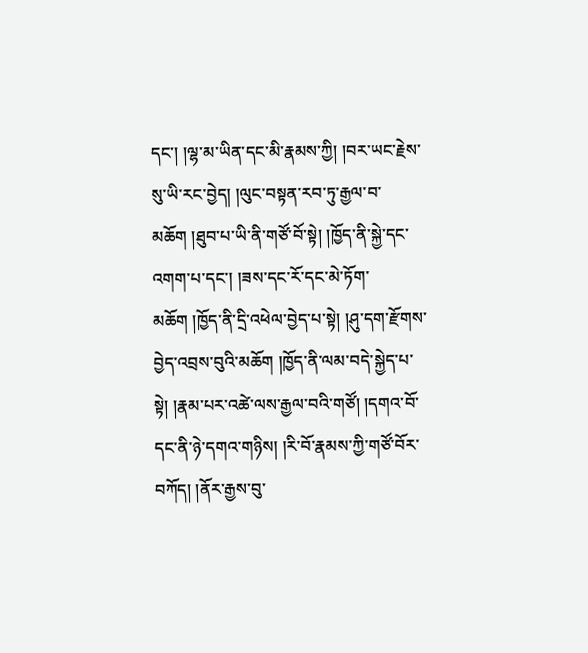དང་། །ལྷ་མ་ཡིན་དང་མི་རྣམས་ཀྱི། །བར་ཡང་རྗེས་སུ་ཡི་རང་བྱེད། །ལུང་བསྟན་རབ་ཏུ་རྒྱལ་བ་མཆོག །ཐུབ་པ་ཡི་ནི་གཙོ་བོ་སྟེ། །ཁྱོད་ནི་སྐྱེ་དང་འགག་པ་དང་། །ཟས་དང་རོ་དང་མེ་ཏོག་མཆོག །ཁྱོད་ནི་དྲི་འཕེལ་བྱེད་པ་སྟེ། །ཤུ་དག་རྫོགས་བྱེད་འབྲས་བུའི་མཆོག །ཁྱོད་ནི་ལམ་བདེ་སྐྱེད་པ་སྟེ། །རྣམ་པར་འཚེ་ལས་རྒྱལ་བའི་གཙོ། །དགའ་བོ་དང་ནི་ཉེ་དགའ་གཉིས། །རི་བོ་རྣམས་ཀྱི་གཙོ་བོར་བཀོད། །ནོར་རྒྱས་བུ་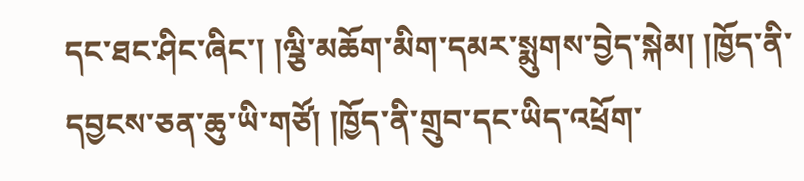དང་ཐང་ཤིང་ཞིང་། །ལྕི་མཆོག་མིག་དམར་སྨུགས་བྱེད་སྐེམ། །ཁྱོད་ནི་དབྱངས་ཅན་ཆུ་ཡི་གཙོ། །ཁྱོད་ནི་གྲུབ་དང་ཡིད་འཕྲོག་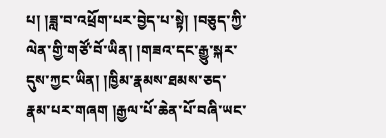པ། །ཟླ་བ་འཕྲོག་པར་བྱེད་པ་སྟེ། །བཅུད་ཀྱི་ལེན་གྱི་གཙོ་བོ་ཡིན། །གཟའ་དང་རྒྱུ་སྐར་དུས་ཀྱང་ཡིན། །ཁྱིམ་རྣམས་ཐམས་ཅད་རྣམ་པར་གཞག །རྒྱལ་པོ་ཆེན་པོ་བཞི་ཡང་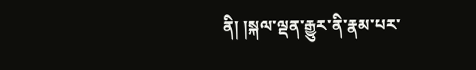ནི། །སྐལ་ལྡན་རྒྱུར་ནི་རྣམ་པར་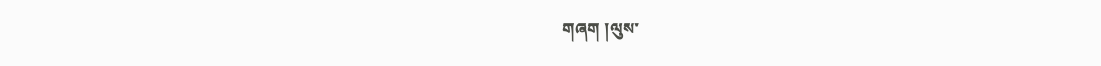གཞག །ལུས་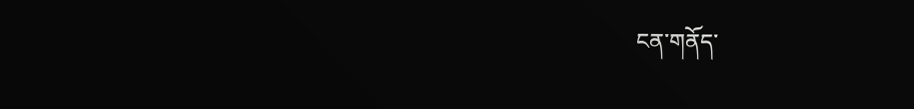ངན་གནོད་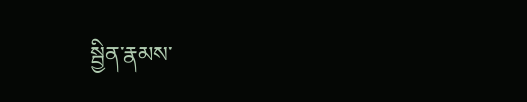སྦྱིན་རྣམས་